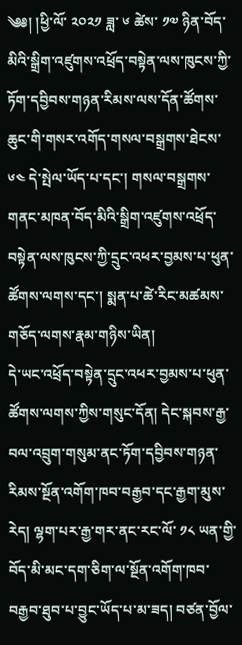༄༅། །ཕྱི་ལོ་ ༢༠༢༡ ཟླ་ ༦ ཚེས་ ༡༧ ཉིན་བོད་མིའི་སྒྲིག་འཛུགས་འཕྲོད་བསྟེན་ལས་ཁུངས་ཀྱི་ཏོག་དབྱིབས་གཉན་རིམས་ལས་དོན་ཚོགས་ཆུང་གི་གསར་འགོད་གསལ་བསྒྲགས་ཐེངས་ ༦༤ དེ་སྤེལ་ཡོད་པ་དང་། གསལ་བསྒྲགས་གནང་མཁན་བོད་མིའི་སྒྲིག་འཛུགས་འཕྲོད་བསྟེན་ལས་ཁུངས་ཀྱི་དྲུང་འཕར་བྱམས་པ་ཕུན་ཚོགས་ལགས་དང་། སྨན་པ་ཚེ་རིང་མཚམས་གཅོད་ལགས་རྣམ་གཉིས་ཡིན།
དེ་ཡང་འཕྲོད་བསྟེན་དྲུང་འཕར་བྱམས་པ་ཕུན་ཚོགས་ལགས་ཀྱིས་གསུང་དོན། དེང་སྐབས་རྒྱ་བལ་འབྲུག་གསུམ་ནང་ཏོག་དབྱིབས་གཉན་རིམས་སྔོན་འགོག་ཁབ་བརྒྱབ་དང་རྒྱག་མུས་རེད། ལྷག་པར་རྒྱ་གར་ནང་རང་ལོ་ ༡༨ ཡན་གྱི་བོད་མི་མང་དག་ཅིག་ལ་སྔོན་འགོག་ཁབ་བརྒྱབ་ཐུབ་པ་བྱུང་ཡོད་པ་མ་ཟད། བཙན་བྱོལ་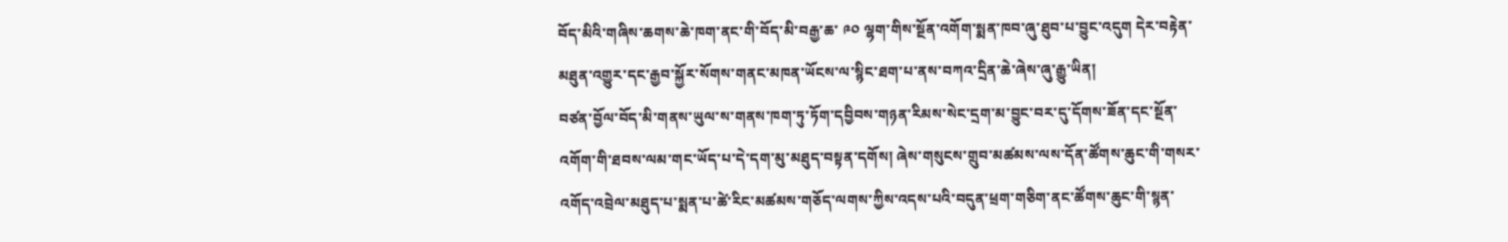བོད་མིའི་གཞིས་ཆགས་ཆེ་ཁག་ནང་གི་བོད་མི་བརྒྱ་ཆ་ ༩༠ ལྷག་གིས་སྔོན་འགོག་སྨན་ཁབ་ཞུ་ཐུབ་པ་བྱུང་འདུག དེར་བརྟེན་མཐུན་འགྱུར་དང་རྒྱབ་སྐྱོར་སོགས་གནང་མཁན་ཡོངས་ལ་སྙིང་ཐག་པ་ནས་བཀའ་དྲིན་ཆེ་ཞེས་ཞུ་རྒྱུ་ཡིན།
བཙན་བྱོལ་བོད་མི་གནས་ཡུལ་ས་གནས་ཁག་ཏུ་ཏོག་དབྱིབས་གཉན་རིམས་སེང་དྲག་མ་བྱུང་བར་དུ་དོགས་ཟོན་དང་སྔོན་འགོག་གི་ཐབས་ལམ་གང་ཡོད་པ་དེ་དག་མུ་མཐུད་བསྟན་དགོས། ཞེས་གསུངས་གྲུབ་མཚམས་ལས་དོན་ཚོགས་ཆུང་གི་གསར་འགོད་འབྲེལ་མཐུད་པ་སྨན་པ་ཚེ་རིང་མཚམས་གཅོད་ལགས་ཀྱིས་འདས་པའི་བདུན་ཕྲག་གཅིག་ནང་ཚོགས་ཆུང་གི་སྙན་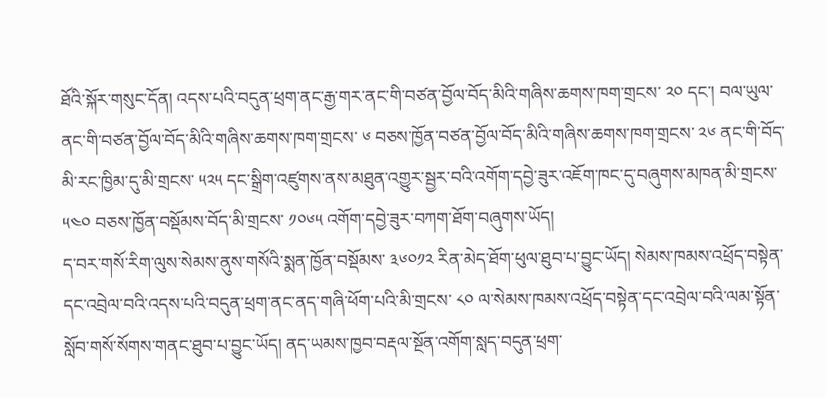ཐོའི་སྐོར་གསུང་དོན། འདས་པའི་བདུན་ཕྲག་ནང་རྒྱ་གར་ནང་གི་བཙན་བྱོལ་བོད་མིའི་གཞིས་ཆགས་ཁག་གྲངས་ ༢༠ དང་། བལ་ཡུལ་ནང་གི་བཙན་བྱོལ་བོད་མིའི་གཞིས་ཆགས་ཁག་གྲངས་ ༦ བཅས་ཁྱོན་བཙན་བྱོལ་བོད་མིའི་གཞིས་ཆགས་ཁག་གྲངས་ ༢༦ ནང་གི་བོད་མི་རང་ཁྱིམ་དུ་མི་གྲངས་ ༥༢༥ དང་སྒྲིག་འཛུགས་ནས་མཐུན་འགྱུར་སྦྱར་བའི་འགོག་དབྱེ་ཟུར་འཇོག་ཁང་དུ་བཞུགས་མཁན་མི་གྲངས་ ༥༤༠ བཅས་ཁྱོན་བསྡོམས་བོད་མི་གྲངས་ ༡༠༦༥ འགོག་དབྱེ་ཟུར་བཀག་ཐོག་བཞུགས་ཡོད།
ད་བར་གསོ་རིག་ལུས་སེམས་ནུས་གསོའི་སྨན་ཁྱོན་བསྡོམས་ ༣༦༠༡༢ རིན་མེད་ཐོག་ཕུལ་ཐུབ་པ་བྱུང་ཡོད། སེམས་ཁམས་འཕྲོད་བསྟེན་དང་འབྲེལ་བའི་འདས་པའི་བདུན་ཕྲག་ནང་ནད་གཞི་ཕོག་པའི་མི་གྲངས་ ༨༠ ལ་སེམས་ཁམས་འཕྲོད་བསྟེན་དང་འབྲེལ་བའི་ལམ་སྟོན་སློབ་གསོ་སོགས་གནང་ཐུབ་པ་བྱུང་ཡོད། ནད་ཡམས་ཁྱབ་བརྡལ་སྔོན་འགོག་སླད་བདུན་ཕྲག་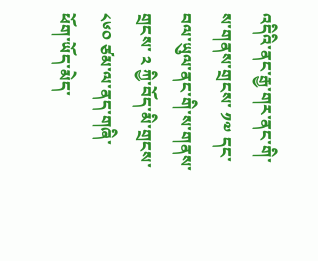འདིའི་ནང་རྒྱ་གར་ནང་གི་ས་གནས་གྲངས་ ༡༧ དང་བལ་ཡུལ་ནང་གི་ས་གནས་གྲངས་ ༢ ཀྱི་བོད་མི་གྲངས་ ༨༦༠ ཙམ་ལ་ནད་གཞི་ཕོག་ཡོད་མེད་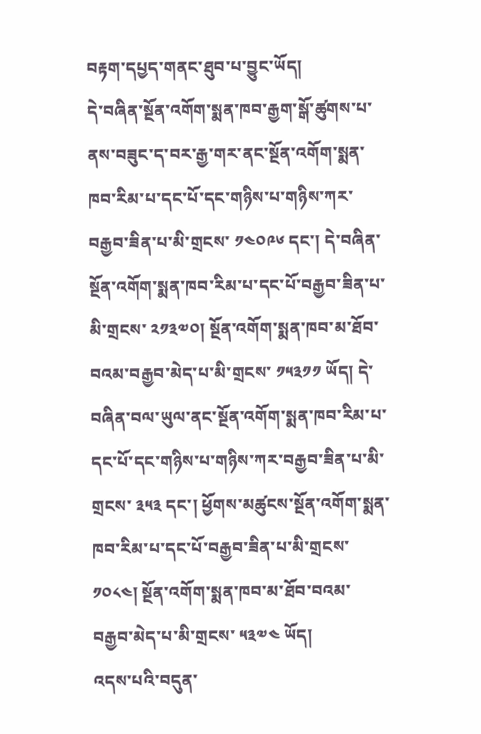བརྟག་དཔྱད་གནང་ཐུབ་པ་བྱུང་ཡོད།
དེ་བཞིན་སྔོན་འགོག་སྨན་ཁབ་རྒྱག་སྒོ་ཚུགས་པ་ནས་བཟུང་ད་བར་རྒྱ་གར་ནང་སྔོན་འགོག་སྨན་ཁབ་རིམ་པ་དང་པོ་དང་གཉིས་པ་གཉིས་ཀར་བརྒྱབ་ཟིན་པ་མི་གྲངས་ ༡༤༠༩༦ དང་། དེ་བཞིན་སྔོན་འགོག་སྨན་ཁབ་རིམ་པ་དང་པོ་བརྒྱབ་ཟིན་པ་མི་གྲངས་ ༢༡༣༧༠། སྔོན་འགོག་སྨན་ཁབ་མ་ཐོབ་བའམ་བརྒྱབ་མེད་པ་མི་གྲངས་ ༡༥༣༡༡ ཡོད། དེ་བཞིན་བལ་ཡུལ་ནང་སྔོན་འགོག་སྨན་ཁབ་རིམ་པ་དང་པོ་དང་གཉིས་པ་གཉིས་ཀར་བརྒྱབ་ཟིན་པ་མི་གྲངས་ ༣༥༣ དང་། ཕྱོགས་མཚུངས་སྔོན་འགོག་སྨན་ཁབ་རིམ་པ་དང་པོ་བརྒྱབ་ཟིན་པ་མི་གྲངས་ ༡༠༨༤། སྔོན་འགོག་སྨན་ཁབ་མ་ཐོབ་བའམ་བརྒྱབ་མེད་པ་མི་གྲངས་ ༥༣༧༤ ཡོད།
འདས་པའི་བདུན་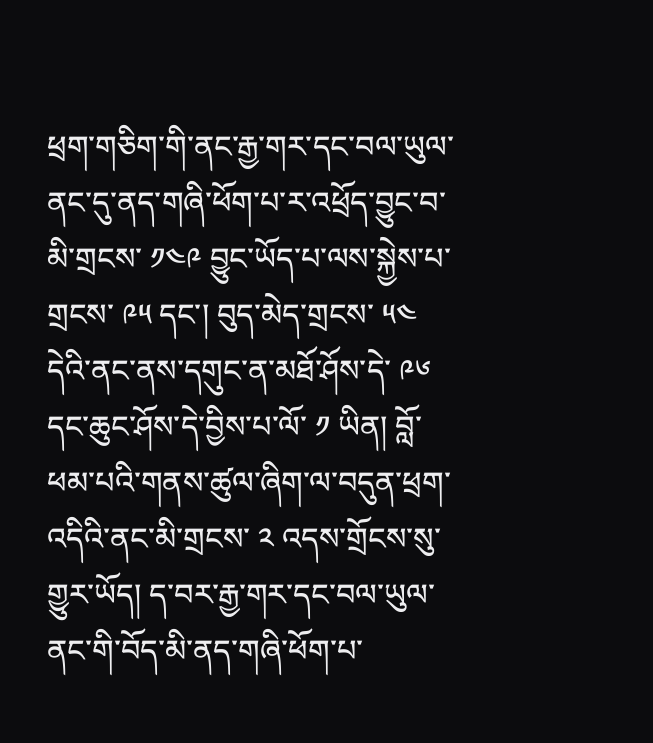ཕྲག་གཅིག་གི་ནང་རྒྱ་གར་དང་བལ་ཡུལ་ནང་དུ་ནད་གཞི་ཕོག་པ་ར་འཕྲོད་བྱུང་བ་མི་གྲངས་ ༡༤༩ བྱུང་ཡོད་པ་ལས་སྐྱེས་པ་གྲངས་ ༩༥ དང་། བུད་མེད་གྲངས་ ༥༤ དེའི་ནང་ནས་དགུང་ན་མཐོ་ཤོས་དེ་ ༩༦ དང་ཆུང་ཤོས་དེ་བྱིས་པ་ལོ་ ༡ ཡིན། བློ་ཕམ་པའི་གནས་ཚུལ་ཞིག་ལ་བདུན་ཕྲག་འདིའི་ནང་མི་གྲངས་ ༢ འདས་གྲོངས་སུ་གྱུར་ཡོད། ད་བར་རྒྱ་གར་དང་བལ་ཡུལ་ནང་གི་བོད་མི་ནད་གཞི་ཕོག་པ་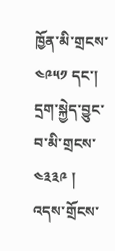ཁྱོན་མི་གྲངས་ ༤༩༥༡ དང་། དྲག་སྐྱེད་བྱུང་བ་མི་གྲངས་ ༤༣༣༩ ། འདས་གྲོངས་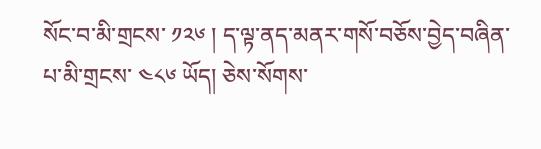སོང་བ་མི་གྲངས་ ༡༢༦ ། ད་ལྟ་ནད་མནར་གསོ་བཅོས་བྱེད་བཞིན་པ་མི་གྲངས་ ༤༨༦ ཡོད། ཅེས་སོགས་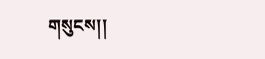གསུངས།།